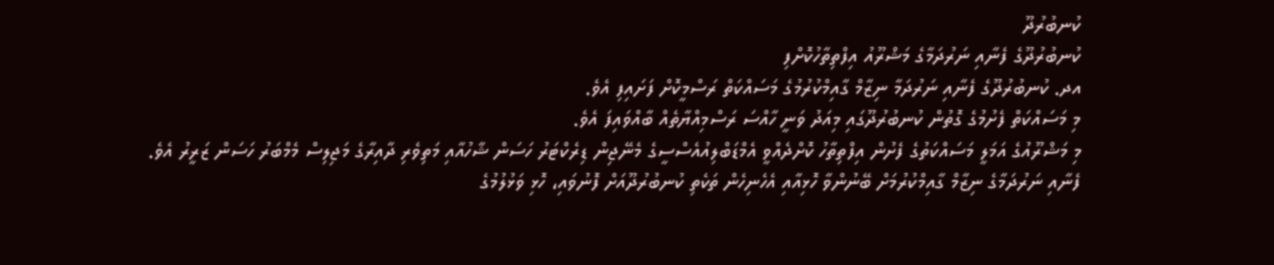ކުނބުރުދޫ
ކުނބުރުދޫގެ ފެނާއި ނަރުދަމާގެ މަޝްރޫއު އިފްތިތާހުކޮށްފި
އދ. ކުނބުރުދޫގެ ފެނާއި ނަރުދަމާ ނިޒާމް ގާއިމްކުރުމުގެ މަސައްކަތް ރަސްމީކޮށް ފަށައިފި އެވެ.
މި މަސައްކަތް ފެށުމުގެ ގޮތުން ކުނބުރުދޫގައި މިއަދު ވަނީ ހާއްސަ ރަސްމިއްޔާތެއް ބާއްވައިފަ އެވެ.
މި މަޝްރޫއުގެ އަމަލީ މަސައްކަތުގެ ފެށުން އިފްތިތާހު ކޮށްދެއްވީ އެމްޑަބްލިއުއެސްސީގެ މެނޭޖިން ޑިރެކްޓަރު ހަސަން ޝާހުއާއި މަތިވެރި ދާއިރާގެ މަޖިލިސް މެމްބަރު ހަސަން ޒަރީރު އެވެ.
ފެނާއި ނަރުދަމާގެ ނިޒާމް ގާއިމްކުރުމަށް ބޭނުންވާ ހޮޅިއާއި އެހެނިހެން ތަކެތި ކުނބުރުދޫއަށް ފޮނުވައި، ހޮޅި ވަޅުލުމުގެ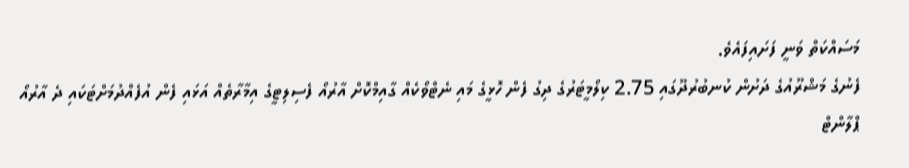މަސައްކަތް ވަނީ ފަށައިފައެވެ.
ފެނުގެ މަޝްރޫއުގެ ދަށުން ކުނބުރުދޫގައި 2.75 ކިލޯމީޓަރުގެ ދިގު ފެން ހޮޅީގެ މައި ނެޓްވޯކެއް ގާއިމްކޮށް އާރުއޯ ފެސިލިޓީގެ އިމާރާތެއް އަޅައި ފެން އުފެއްދުމަށްޓަކައި ދެ އާރުއޯ ޕްލާންޓް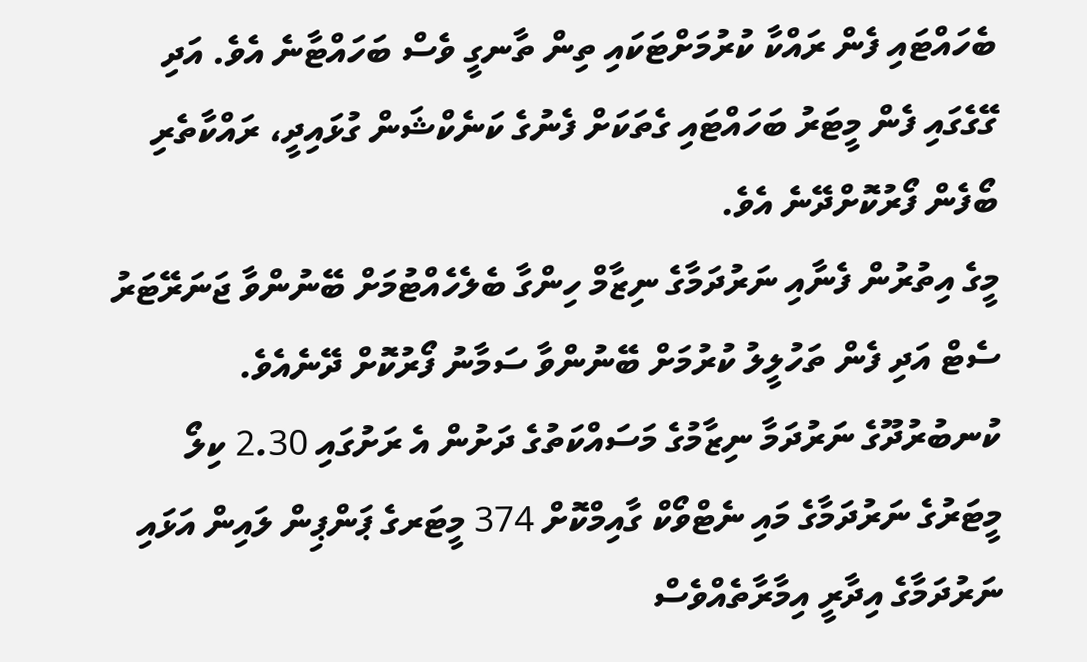ބެހައްޓައި ފެން ރައްކާ ކުރުމަށްޓަކައި ތިން ތާނގީ ވެސް ބަހައްޓާނެ އެވެ. އަދި ގޭގެގައި ފެން މީޓަރު ބަހައްޓައި ގެތަކަށް ފެނުގެ ކަނެކްޝަން ގުޅައިދީ، ރައްކާތެރި ބޯފެން ފޯރުކޮށްދޭނެ އެވެ.
މީގެ އިތުރުން ފެނާއި ނަރުދަމާގެ ނިޒާމް ހިންގާ ބެލެހެއްޓުމަށް ބޭނުންވާ ޖަނަރޭޓަރު ސެޓް އަދި ފެން ތަހުލީލު ކުރުމަށް ބޭނުންވާ ސަމާނު ފޯރުކޮށް ދޭނެއެވެ.
ކުނބުރުދޫގެ ނަރުދަމާ ނިޒާމުގެ މަސައްކަތުގެ ދަށުން އެ ރަށުގައި 2.30 ކިލޯ މީޓަރުގެ ނަރުދަމާގެ މައި ނެޓްވޯކް ގާއިމްކޮށް 374 މީޓަރގެ ޕަންޕިން ލައިން އަޅައި ނަރުދަމާގެ އިދާރީ އިމާރާތެއްވެސް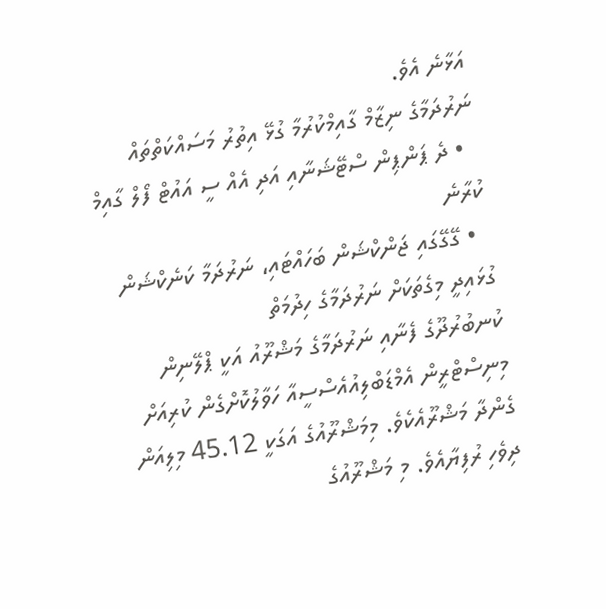އަޅާނެ އެވެ.
ނަރުދަމާގެ ނިޒާމް ގާއިމްކުރުމާ ގުޅޭ އިތުރު މަސައްކަތްތައް
  • ދެ ޕަންޕިން ސްޓޭޝަނާއި އަދި އެއް ސީ އައުޓް ފޯލް ގާއިމް ކުރާނެ
  • ގޭގޭގައި ޖަންކްޝަން ބަހައްޓައި، ނަރުދަމާ ކަނެކްޝަން ގުޅައިދީ މިގެތަކަށް ނަރުދަމާގެ ހިދުމަތް
ކުނބުރުދޫގެ ފެނާއި ނަރުދަމާގެ މަޝްރޫއު އަކީ ޕްލޭނިން މިނިސްޓްރީން އެމްޑަބްލިއުއެސްސީއާ ހަވާލުކޮށްގެން ކުރިއަށް ގެންދާ މަޝްރޫއެކެވެ. މިމަޝްރޫއުގެ އަގަކީ 45.12 މިލިއަން ދިވެހި ރުފިޔާއެވެ. މި މަޝްރޫއުގެ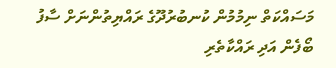މަސައްކަތް ނިމުމުން ކުނބުރުދޫގެ ރައްޔިތުންނަށް ސާފު ބޯފެން އަދި ރައްކާތެރި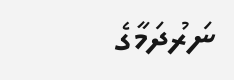ނަރުދަމާގެ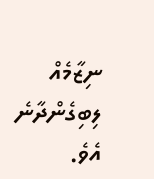ނިޒާމެއް ލިބިގެންދާނެ އެވެ.